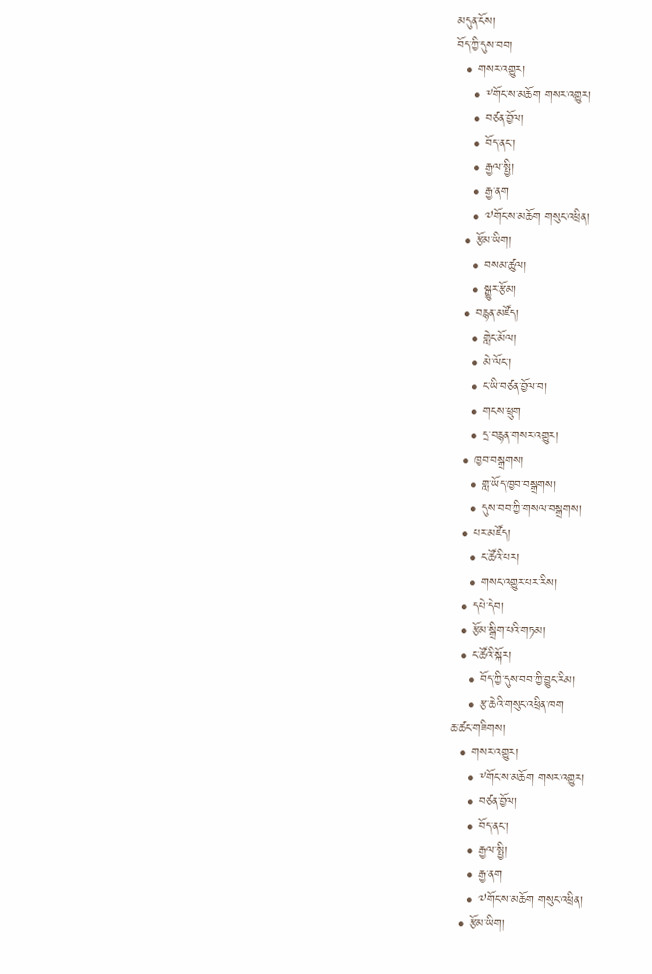མདུན་ངོས།
བོད་ཀྱི་དུས་བབ།
  • གསར་འགྱུར།
    • ༸གོང་ས་མཆོག གསར་འགྱུར།
    • བཙན་བྱོལ།
    • བོད་ནང་།
    • རྒྱལ་སྤྱི།
    • རྒྱ་ནག
    • ༧གོང་ས་མཆོག གསུང་འཕྲིན།
  • རྩོམ་ཡིག།
    • བསམ་ཚུལ།
    • སྒྱུར་རྩོམ།
  • བརྙན་མཛོད།
    • གླེང་མོལ།
    • མེ་ལོང་།
    • ང་ཡི་བཙན་བྱོལ་བ།
    • གངས་ཕྲུག
    • དྲ་བརྙན་གསར་འགྱུར།
  • ཁྱབ་བསྒྲགས།
    • གླ་ཡོད་ཁྱབ་བསྒྲགས།
    • དུས་བབ་ཀྱི་གསལ་བསྒྲགས།
  • པར་མཛོད།
    • ང་ཚོའི་པར།
    • གསང་འགྱུར་པར་རིས།
  • དཔེ་དེབ།
  • རྩོམ་སྒྲིག་པའི་གཏམ།
  • ང་ཚོའི་སྐོར།
    • བོད་ཀྱི་དུས་བབ་ཀྱི་བྱུང་རིམ།
    • རྩ་ཆེའི་གསུང་འཕྲིན་ཁག
ཆ་ཚང་གཟིགས།
  • གསར་འགྱུར།
    • ༸གོང་ས་མཆོག གསར་འགྱུར།
    • བཙན་བྱོལ།
    • བོད་ནང་།
    • རྒྱལ་སྤྱི།
    • རྒྱ་ནག
    • ༧གོང་ས་མཆོག གསུང་འཕྲིན།
  • རྩོམ་ཡིག།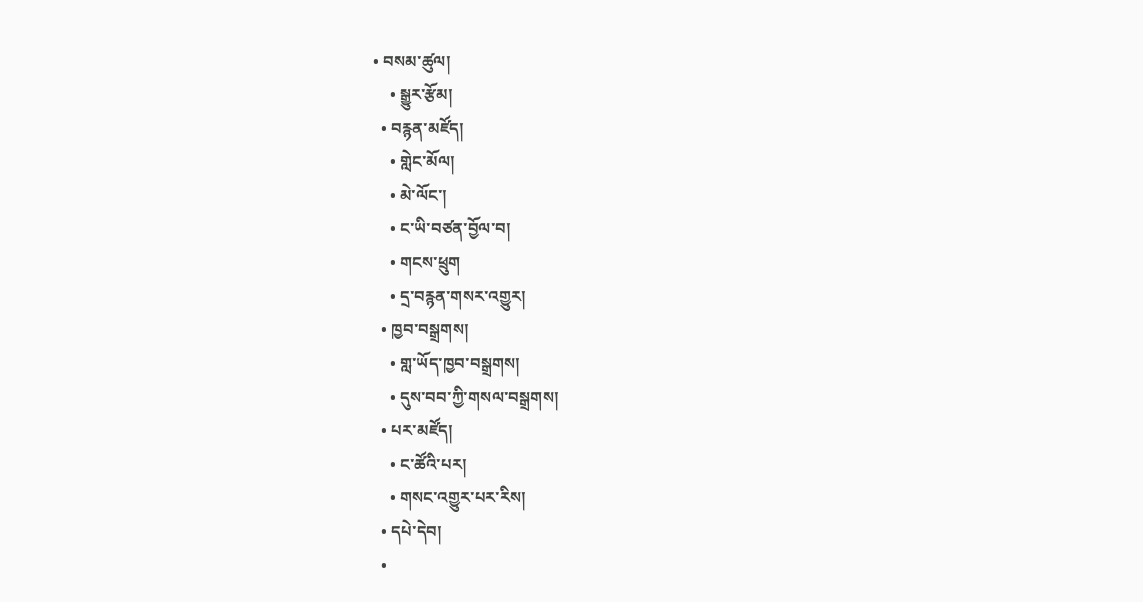• བསམ་ཚུལ།
    • སྒྱུར་རྩོམ།
  • བརྙན་མཛོད།
    • གླེང་མོལ།
    • མེ་ལོང་།
    • ང་ཡི་བཙན་བྱོལ་བ།
    • གངས་ཕྲུག
    • དྲ་བརྙན་གསར་འགྱུར།
  • ཁྱབ་བསྒྲགས།
    • གླ་ཡོད་ཁྱབ་བསྒྲགས།
    • དུས་བབ་ཀྱི་གསལ་བསྒྲགས།
  • པར་མཛོད།
    • ང་ཚོའི་པར།
    • གསང་འགྱུར་པར་རིས།
  • དཔེ་དེབ།
  •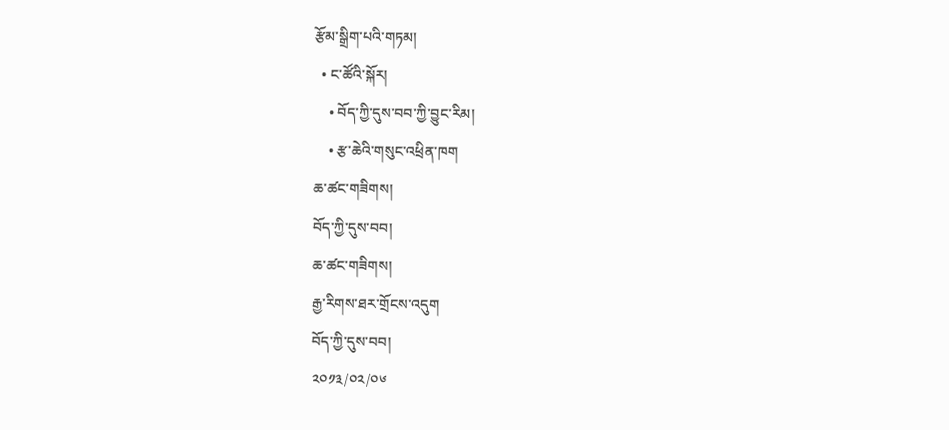རྩོམ་སྒྲིག་པའི་གཏམ།
  • ང་ཚོའི་སྐོར།
    • བོད་ཀྱི་དུས་བབ་ཀྱི་བྱུང་རིམ།
    • རྩ་ཆེའི་གསུང་འཕྲིན་ཁག
ཆ་ཚང་གཟིགས།
བོད་ཀྱི་དུས་བབ།
ཆ་ཚང་གཟིགས།
རྒྱ་རིགས་ཐར་གྲོངས་འདུག
བོད་ཀྱི་དུས་བབ།
༢༠༡༣/༠༢/༠༦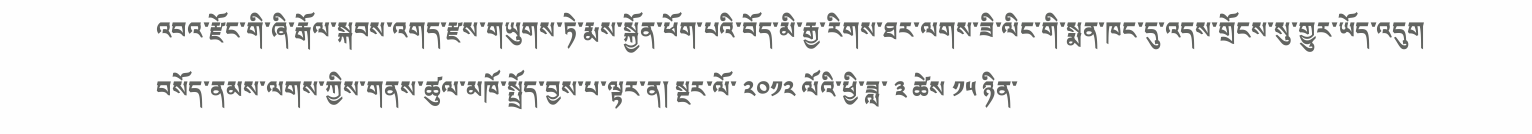འབའ་རྫོང་གི་ཞི་རྒོལ་སྐབས་འགད་རྫས་གཡུགས་ཏེ་རྨས་སྐྱོན་ཕོག་པའི་བོད་མི་རྒྱ་རིགས་ཐར་ལགས་ཟི་ལིང་གི་སྨན་ཁང་དུ་འདས་གྲོངས་སུ་གྱུར་ཡོད་འདུག
བསོད་ནམས་ལགས་ཀྱིས་གནས་ཚུལ་མཁོ་སྤྲོད་བྱས་པ་ལྟར་ན། སྔར་ལོ་ ༢༠༡༢ ལོའི་ཕྱི་ཟླ་ ༣ ཚེས ༡༥ ཉིན་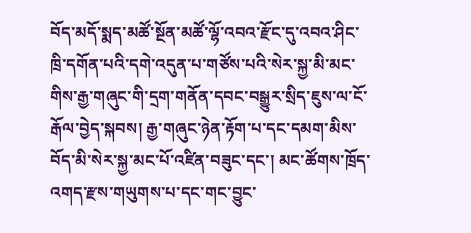བོད་མདོ་སྨད་མཚོ་སྔོན་མཚོ་ལྷོ་འབའ་རྫོང་དུ་འབའ་ཤིང་ཁྲི་དགོན་པའི་དགེ་འདུན་པ་གཙོས་པའི་སེར་སྐྱ་མི་མང་གིས་རྒྱ་གཞུང་གི་དྲག་གནོན་དབང་བསྒྱུར་སྲིད་ཇུས་ལ་ངོ་རྒོལ་བྱེད་སྐབས། རྒྱ་གཞུང་ཉེན་རྟོག་པ་དང་དམག་མིས་བོད་མི་སེར་སྐྱ་མང་པོ་འཛིན་བཟུང་དང་། མང་ཚོགས་ཁྲོད་འགད་རྫས་གཡུགས་པ་དང་གང་བྱུང་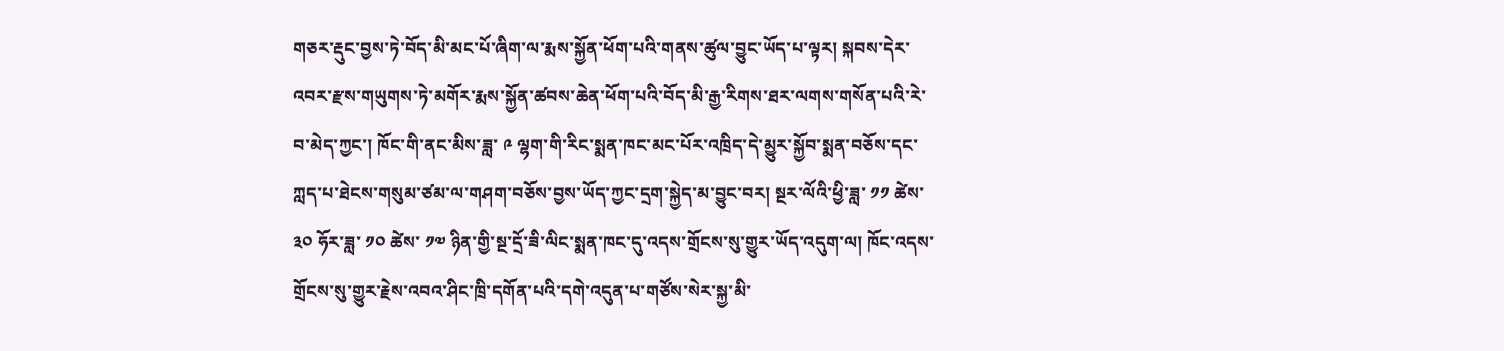གཅར་རྡུང་བྱས་ཏེ་བོད་མི་མང་པོ་ཞིག་ལ་རྨས་སྐྱོན་ཕོག་པའི་གནས་ཚུལ་བྱུང་ཡོད་པ་ལྟར། སྐབས་དེར་འབར་རྫས་གཡུགས་ཏེ་མགོར་རྨས་སྐྱོན་ཚབས་ཆེན་ཕོག་པའི་བོད་མི་རྒྱ་རིགས་ཐར་ལགས་གསོན་པའི་རེ་བ་མེད་ཀྱང་། ཁོང་གི་ནང་མིས་ཟླ་ ༩ ལྷག་གི་རིང་སྨན་ཁང་མང་པོར་འཁྲིད་དེ་མྱུར་སྐྱོབ་སྨན་བཅོས་དང་ཀླད་པ་ཐེངས་གསུམ་ཙམ་ལ་གཤག་བཅོས་བྱས་ཡོད་ཀྱང་དྲག་སྐྱེད་མ་བྱུང་བར། སྔར་ལོའི་ཕྱི་ཟླ་ ༡༡ ཚེས་ ༣༠ ཧོར་ཟླ་ ༡༠ ཚེས་ ༡༧ ཉིན་གྱི་སྔ་དྲོ་ཟི་ལིང་སྨན་ཁང་དུ་འདས་གྲོངས་སུ་གྱུར་ཡོད་འདུག་ལ། ཁོང་འདས་གྲོངས་སུ་གྱུར་རྗེས་འབའ་ཤིང་ཁྲི་དགོན་པའི་དགེ་འདུན་པ་གཙོས་སེར་སྐྱ་མི་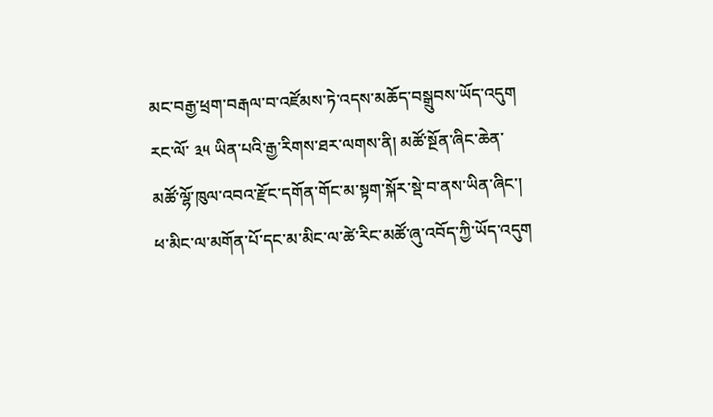མང་བརྒྱ་ཕྲག་བརྒལ་བ་འཛོམས་ཏེ་འདས་མཆོད་བསྒྲུབས་ཡོད་འདུག
རང་ལོ་ ༣༥ ཡིན་པའི་རྒྱ་རིགས་ཐར་ལགས་ནི། མཚོ་སྔོན་ཞིང་ཆེན་མཚོ་ལྷོ་ཁུལ་འབའ་རྫོང་དགོན་གོང་མ་སྟག་སྐོར་སྡེ་བ་ནས་ཡིན་ཞིང་། ཕ་མིང་ལ་མགོན་པོ་དང་མ་མིང་ལ་ཚེ་རིང་མཚོ་ཞུ་འབོད་ཀྱི་ཡོད་འདུག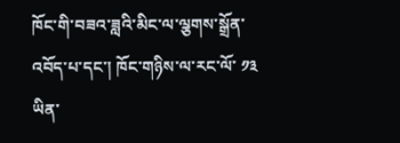ཁོང་གི་བཟའ་ཟླའི་མིང་ལ་ལྕགས་སྒྲོན་འབོད་པ་དང་། ཁོང་གཉིས་ལ་རང་ལོ་ ༡༣ ཡིན་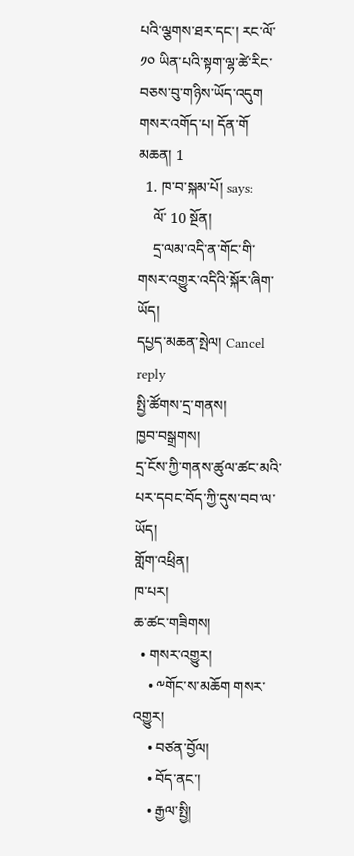པའི་ལྕགས་ཐར་དང་། རང་ལོ་ ༡༠ ཡིན་པའི་སྟག་ལྷ་ཚེ་རིང་བཅས་བུ་གཉིས་ཡོད་འདུག
གསར་འགོད་པ། དོན་གོ
མཆན། 1
  1. ཁ་བ་སྐམ་པོ། says:
    ལོ་ 10 སྔོན།
    དྲ་ལམ་འདི་ན་གོང་གི་གསར་འགྱུར་འདིའི་སྐོར་ཞིག་ཡོད།
དཔྱད་མཆན་སྤེལ། Cancel reply
སྤྱི་ཚོགས་དྲ་གནས།
ཁྱབ་བསྒྲགས།
དྲ་ངོས་ཀྱི་གནས་ཚུལ་ཚང་མའི་པར་དབང་བོད་ཀྱི་དུས་བབ་ལ་ཡོད།
གློག་འཕྲིན།
ཁ་པར།
ཆ་ཚང་གཟིགས།
  • གསར་འགྱུར།
    • ༸གོང་ས་མཆོག གསར་འགྱུར།
    • བཙན་བྱོལ།
    • བོད་ནང་།
    • རྒྱལ་སྤྱི།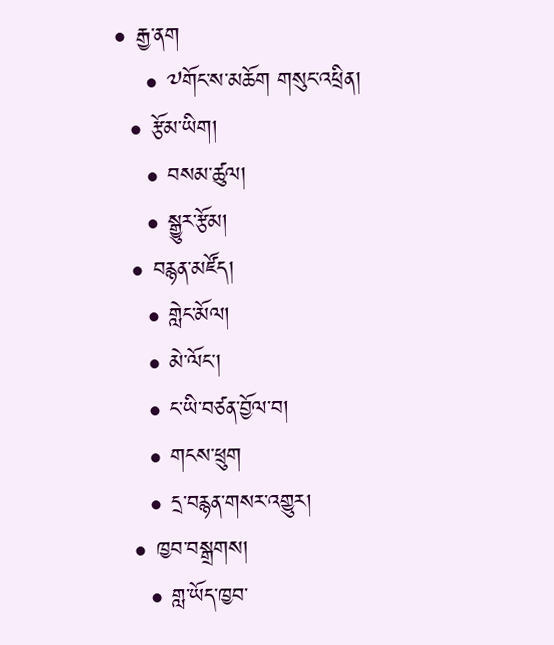• རྒྱ་ནག
    • ༧གོང་ས་མཆོག གསུང་འཕྲིན།
  • རྩོམ་ཡིག།
    • བསམ་ཚུལ།
    • སྒྱུར་རྩོམ།
  • བརྙན་མཛོད།
    • གླེང་མོལ།
    • མེ་ལོང་།
    • ང་ཡི་བཙན་བྱོལ་བ།
    • གངས་ཕྲུག
    • དྲ་བརྙན་གསར་འགྱུར།
  • ཁྱབ་བསྒྲགས།
    • གླ་ཡོད་ཁྱབ་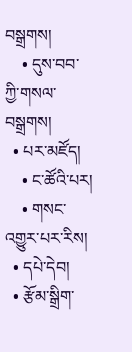བསྒྲགས།
    • དུས་བབ་ཀྱི་གསལ་བསྒྲགས།
  • པར་མཛོད།
    • ང་ཚོའི་པར།
    • གསང་འགྱུར་པར་རིས།
  • དཔེ་དེབ།
  • རྩོམ་སྒྲིག་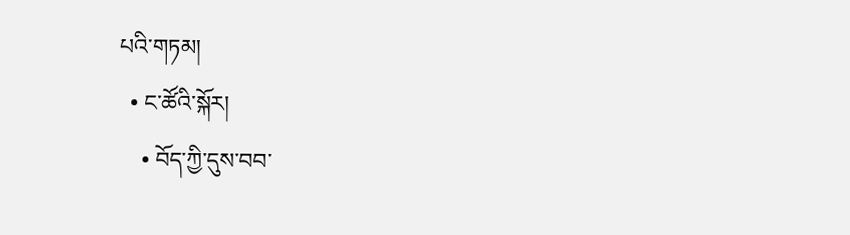པའི་གཏམ།
  • ང་ཚོའི་སྐོར།
    • བོད་ཀྱི་དུས་བབ་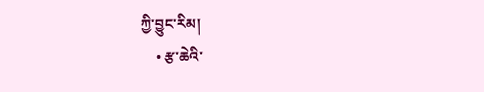ཀྱི་བྱུང་རིམ།
    • རྩ་ཆེའི་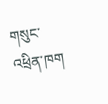གསུང་འཕྲིན་ཁག